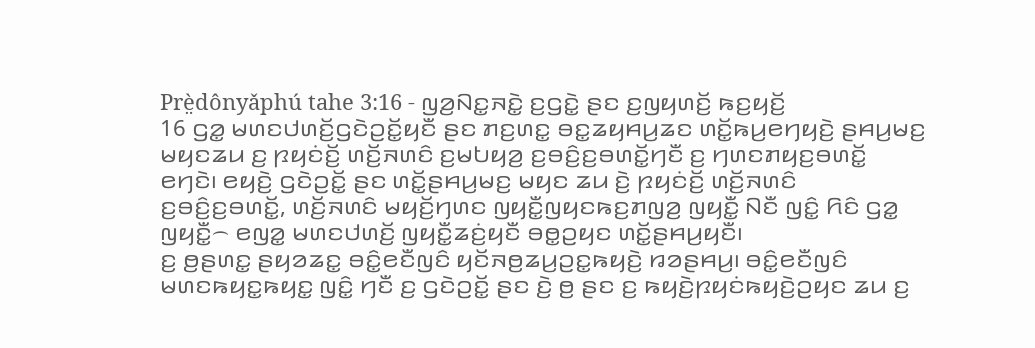Prè̤dônyǎphú tahe 3:16 - ꤜꤤ꤬ꤡꤢ꤭ꤏꤢꤧ꤭ ꤢ꤬ꤞꤢꤧ꤭ ꤔꤢ ꤢ꤬ꤜꤟꤛꤢꤩ꤬ ꤒꤢ꤬ꤟꤢꤩ꤬
16 ꤞꤤ꤭ ꤗꤛꤢꤓꤛꤢꤩ꤬ꤞꤢꤧꤑꤢꤩ꤭ꤟꤢꤪ ꤔꤢ ꤊꤢ꤬ꤛꤢ꤭ ꤋꤢ꤭ꤘꤟꤌꤣ꤬ꤘꤢ ꤛꤢꤩ꤭ꤒꤣ꤬ꤕꤚꤟꤢꤧ꤬ ꤔꤌꤣ꤬ꤗꤢ꤬ ꤗꤟꤢꤘꤣ ꤢ꤬ ꤐꤟꤢꤦꤢꤩ꤬ ꤛꤢꤩ꤬ꤏꤛꤢꤨ ꤢ꤬ꤗꤝꤟꤤ꤬ ꤢ꤬ꤋꤢꤨ꤬ꤢ꤬ꤋꤛꤢꤩ꤭ꤚꤢꤪ ꤢ꤬ ꤚꤛꤢꤊꤟꤢ꤬ꤋꤛꤢꤩ꤭ ꤕꤚꤢꤧ꤯ ꤕꤟꤢꤧ꤬ ꤞꤢꤧꤑꤢꤩ꤭ ꤔꤢ ꤛꤢꤩ꤭ꤔꤌꤣ꤬ꤗꤢ꤬ ꤗꤟꤢ ꤘꤣ ꤢꤧ꤬ ꤐꤟꤢꤦꤢꤩ꤬ ꤛꤢꤩ꤬ꤏꤛꤢꤨ ꤢ꤬ꤋꤢꤨ꤬ꤢ꤬ꤋꤛꤢꤩ꤭, ꤛꤢꤩ꤬ꤏꤛꤢꤨ ꤗꤟꤢꤩ꤬ꤚꤛꤢ ꤜꤟꤢꤪ꤭ꤜꤟꤢꤒꤢ꤬ꤊꤜꤤ꤬ ꤜꤟꤢꤪ꤭ ꤡꤢꤪ ꤜꤢꤨ꤭ ꤖꤢꤨ ꤞꤤ꤭ ꤜꤟꤢꤪ꤭꤮ ꤕꤜꤤ꤭ ꤗꤛꤢꤓꤛꤢꤩ꤬ ꤜꤟꤢꤪ꤭ꤘꤢꤦ꤬ꤟꤢꤪ ꤋꤥ꤭ꤑꤟꤢ ꤛꤢꤩ꤭ꤔꤌꤣ꤬ꤟꤢꤪ꤯
ꤢ꤬ ꤥ꤬ꤔꤛꤢ꤭ ꤔꤟꤤꤘꤢ꤭ ꤋꤢꤨ꤭ꤕꤢꤪꤜꤢꤨ ꤟꤢꤩꤏꤥ꤬ꤘꤣ꤬ꤑꤢ꤭ꤒꤟꤢꤧ꤬ ꤙꤤꤔꤌꤣ꤬꤯ ꤋꤢꤨ꤭ꤕꤢꤪꤜꤢꤨ ꤗꤛꤢꤒꤟꤢ꤭ꤒꤟꤢ꤭ ꤜꤢꤨ꤭ ꤚꤢꤪ ꤢ꤬ ꤞꤢꤧꤑꤢꤩ꤭ ꤔꤢ ꤢꤧ꤬ ꤥ꤬ ꤔꤢ ꤢ꤬ ꤒꤟꤢꤧ꤬ꤐꤟꤢꤦꤒꤟꤢꤧ꤬ꤑꤟꤢ ꤘꤣ ꤢ꤬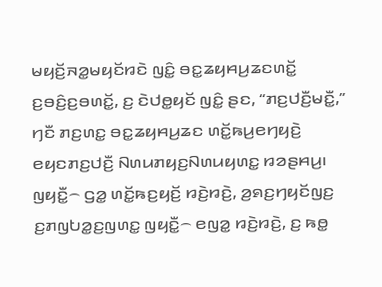ꤗꤟꤢꤩ꤬ꤏꤤ꤭ꤗꤟꤢꤩꤙꤢꤧ ꤜꤢꤨ꤭ ꤋꤢ꤭ꤘꤟꤌꤣ꤬ꤘꤢꤛꤢꤩ꤭ ꤢ꤬ꤋꤢꤨ꤬ꤢ꤬ꤋꤛꤢꤩ꤭, ꤢ꤬ ꤢꤧꤓꤥ꤭ꤟꤢꤩ ꤜꤢꤨ꤭ ꤔꤢ, “ꤊꤢ꤬ꤓꤢꤪ꤬ꤗꤢꤪ꤭,” ꤚꤢꤪ ꤊꤢ꤬ꤛꤢ꤭ ꤋꤢ꤭ꤘꤟꤌꤣ꤬ꤘꤢ ꤛꤢꤩ꤭ꤒꤣ꤬ꤕꤚꤟꤢꤧ꤬ ꤕꤟꤢꤊꤢ꤬ꤓꤢꤪ꤬ ꤡꤛꤣꤊꤟꤢ꤬ꤡꤛꤣꤟꤛꤢ꤭ ꤙꤤꤔꤌꤣ꤬꤯
ꤜꤟꤢꤪ꤭꤮ ꤞꤤ꤭ ꤛꤢꤩ꤭ꤒꤢ꤬ꤟꤢꤩ꤬ ꤙꤢꤧ꤬ꤙꤢꤧ꤬, ꤤ꤬ꤎꤢ꤬ꤚꤟꤢꤩꤜꤢ꤬ ꤢ꤬ꤊꤜꤝꤤ꤭ꤢ꤬ꤜꤛꤢ꤭ ꤜꤟꤢꤪ꤭꤮ ꤕꤜꤤ꤭ ꤙꤢꤧ꤬ꤙꤢꤧ꤬, ꤢ꤬ ꤒꤥ꤭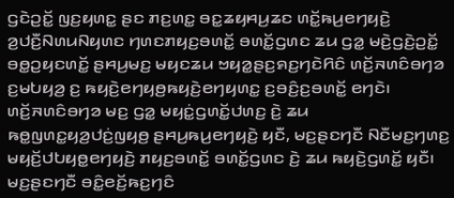ꤞꤢꤧꤑꤢꤩ꤭ ꤜꤢ꤬ꤟꤛꤢ꤭ ꤔꤢ ꤊꤢ꤬ꤛꤢ꤭ ꤋꤢ꤭ꤘꤟꤌꤣ꤬ꤘꤢ ꤛꤢꤩ꤭ꤒꤣ꤬ꤕꤚꤟꤢꤧ꤬ ꤤ꤬ꤓꤢꤪ꤬ꤡꤛꤣꤡꤟꤛꤢ ꤚꤛꤢꤊꤟꤢ꤬ꤋꤛꤢꤩ꤭ ꤋꤛꤢꤩ꤭ꤞꤛꤢ ꤘꤣ ꤞꤤ꤭ ꤗꤢꤧ꤬ꤞꤢꤧ꤬ꤑꤢꤩ꤭ ꤋꤥ꤭ꤑꤟꤢꤛꤢꤩ꤭ ꤔꤌꤣ꤬ꤗꤢ꤬ ꤗꤟꤢꤘꤣ ꤠꤟꤤ꤭ꤔꤢ꤬ꤎꤢ꤬ꤚꤢꤧꤖꤢꤨ ꤛꤢꤩ꤬ꤏꤛꤢꤨꤋꤚꤤ ꤢ꤬ꤗꤝꤟꤤ꤬ ꤢ꤬ ꤒꤟꤢꤧ꤬ꤕꤚꤟꤥ꤬ꤒꤟꤢꤧ꤬ꤕꤚꤟꤛꤢ꤭ ꤢ꤬ꤋꤢꤨ꤬ꤢ꤬ꤋꤛꤢꤩ꤭ ꤕꤚꤢꤧ꤯ ꤛꤢꤩ꤬ꤏꤛꤢꤨꤋꤚꤤ ꤗꤢ꤬ ꤞꤤ꤭ ꤗꤟꤢꤦ꤭ꤞꤛꤢꤩ꤭ꤓꤛꤢ꤬ ꤢꤧ꤬ ꤘꤣ ꤒꤥ꤭ꤜꤛꤢ꤭ꤟꤤ꤬ꤓꤢꤦ꤬ꤜꤟꤥ꤬ ꤔꤌꤣ꤬ꤒꤣ꤬ꤕꤚꤟꤢꤧ꤬ ꤟꤢꤪ, ꤗꤢ꤬ꤔꤢꤚꤢꤪ ꤡꤢꤪꤗꤢ꤬ꤚꤛꤢ꤬ ꤗꤟꤢꤩ꤬ꤓꤝꤟꤥ꤭ꤕꤚꤟꤢꤧ꤬ ꤊꤟꤢ꤬ꤋꤛꤢꤩ꤭ ꤋꤛꤢꤩ꤭ꤞꤛꤢ ꤢꤧ꤬ ꤘꤣ ꤒꤟꤢꤧ꤬ꤞꤛꤢꤩ꤭ ꤟꤢꤪ꤯
ꤗꤢ꤬ꤔꤢꤚꤢꤪ ꤋꤢꤨ꤭ꤕꤢꤩ꤬ꤒꤢ꤬ꤚꤢꤨ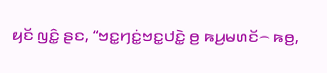ꤟꤢꤩ ꤜꤢꤨ꤭ ꤔꤢ, “ꤠꤢ꤭ꤚꤢꤦ꤭ꤠꤢ꤭ꤓꤢꤧ꤭ ꤥ꤬ ꤒꤣ꤬ꤗꤛꤢꤩ꤮ ꤒꤥ꤬,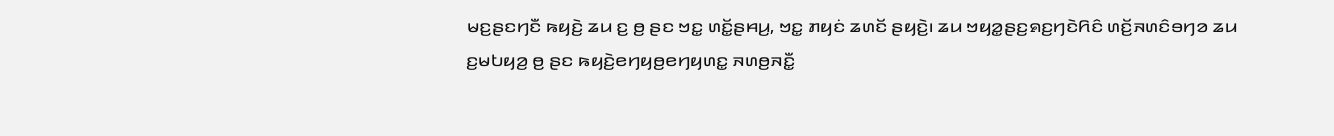ꤗꤢ꤬ꤔꤢꤚꤢꤪ ꤒꤟꤢꤧ꤬ ꤘꤣ ꤢ꤬ ꤥ꤬ ꤔꤢ ꤠꤢ꤭ ꤛꤢꤩ꤭ꤔꤌꤣ꤬, ꤠꤢ꤭ ꤊꤟꤢꤦ ꤘꤛꤢꤩ ꤔꤟꤢꤧ꤬꤯ ꤘꤣ ꤠꤟꤤ꤭ꤔꤢ꤬ꤎꤢ꤬ꤚꤢꤧꤖꤢꤨ ꤛꤢꤩ꤬ꤏꤛꤢꤨꤋꤚꤤ ꤘꤣ ꤢ꤬ꤗꤝꤟꤤ꤬ ꤥ꤬ ꤔꤢ ꤒꤟꤢꤧ꤬ꤕꤚꤟꤥ꤬ꤕꤚꤟꤛꤢ꤭ ꤏꤛꤥ꤬ꤏꤢꤪ꤭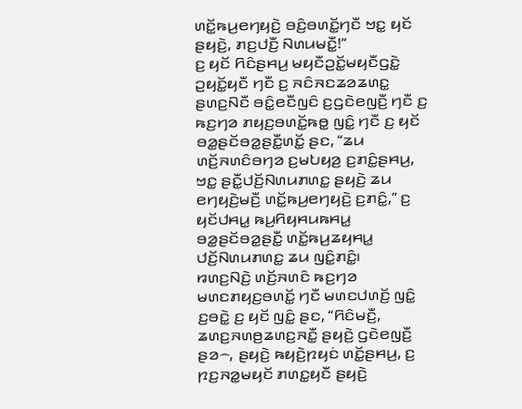ꤛꤢꤩ꤭ꤒꤣ꤬ꤕꤚꤟꤢꤧ꤬ ꤋꤢꤨ꤬ꤋꤛꤢꤩ꤭ꤚꤢꤪ ꤠꤢ꤭ ꤟꤢꤩ ꤔꤟꤢꤧ꤬, ꤊꤢ꤬ꤓꤢꤪ꤬ ꤡꤛꤣꤗꤢꤪ꤭!”
ꤢ꤬ ꤟꤢꤩ ꤖꤢꤨꤔꤌꤣ꤬ ꤗꤟꤢꤪꤑꤢꤩ꤭ꤗꤟꤢꤪꤞꤢꤧ꤭ ꤑꤟꤢꤩ꤭ꤟꤢꤪ ꤚꤢꤪ ꤢ꤬ ꤏꤢꤨꤏꤢꤘꤤꤘꤛꤢ꤭ ꤔꤛꤢ꤬ꤡꤢꤪ ꤋꤢꤨ꤭ꤕꤢꤪꤜꤢꤨ ꤢ꤬ꤞꤢꤧꤕꤜꤢꤪ꤬ ꤚꤢꤪ ꤢ꤬ ꤒꤢ꤬ꤚꤤ ꤊꤟꤢ꤬ꤋꤛꤢꤩ꤭ꤒꤥ꤭ ꤜꤢꤨ꤭ ꤚꤢꤪ ꤢ꤬ ꤟꤢꤩ ꤋꤤ꤭ꤔꤢꤩꤋꤤ꤭ꤔꤢꤪ꤭ꤛꤢꤩ꤭ ꤔꤢ, “ꤘꤣ ꤛꤢꤩ꤬ꤏꤛꤢꤨꤋꤚꤤ ꤢ꤬ꤗꤝꤟꤤ꤬ ꤢ꤬ꤊꤢꤨ꤭ꤔꤌꤣ꤬, ꤠꤢ꤭ ꤔꤢꤪ꤭ꤓꤢꤩ꤬ꤡꤛꤣꤊꤛꤢ꤭ ꤔꤟꤢꤧ꤬ ꤘꤣ ꤕꤚꤟꤢꤧ꤬ꤗꤢꤪ꤬ ꤛꤢꤩ꤭ꤒꤣ꤬ꤕꤚꤟꤢꤧ꤬ ꤢ꤬ꤊꤢꤨ꤭,” ꤢ꤬ ꤟꤢꤩꤓꤌꤣ꤭ ꤒꤣ꤬ꤖꤟꤌꤣꤒꤌꤣ꤭ ꤋꤤ꤭ꤔꤢꤩꤋꤤ꤭ꤔꤢꤪ꤭ ꤛꤢꤩ꤭ꤒꤣ꤬ꤘꤟꤌꤣ꤭ ꤓꤢꤩ꤬ꤡꤛꤣꤊꤛꤢ꤭ ꤘꤣ ꤜꤢꤨ꤭ꤊꤢꤨ꤭꤯
ꤙꤛꤢ꤬ꤡꤢꤧ꤬ ꤛꤢꤩ꤬ꤏꤛꤢꤨ ꤒꤢ꤬ꤚꤤ ꤗꤛꤢꤊꤟꤢ꤬ꤋꤛꤢꤩ꤭ ꤚꤢꤪ ꤗꤛꤢꤓꤛꤢꤩ꤬ ꤜꤢꤨ꤭ ꤢ꤬ꤋꤢꤧ꤭ ꤢ꤬ ꤟꤢꤩ ꤜꤢꤨ꤭ ꤔꤢ, “ꤖꤢꤨꤗꤢꤪ꤬, ꤘꤛꤢ꤬ꤏꤛꤥ꤬ꤘꤛꤢ꤬ꤏꤢꤪ꤭ ꤔꤟꤢꤧ꤬ ꤞꤢꤧꤕꤜꤢꤪ꤬ ꤔꤤ꤮, ꤔꤟꤢꤧ꤬ ꤒꤟꤢꤧ꤬ꤐꤟꤢꤦ ꤛꤢꤩ꤭ꤔꤌꤣ꤬, ꤢ꤬ ꤐꤢ꤬ꤏꤤ꤭ꤗꤟꤢꤩ ꤊꤛꤢ꤭ꤟꤢꤪ ꤔꤟꤢꤧ꤬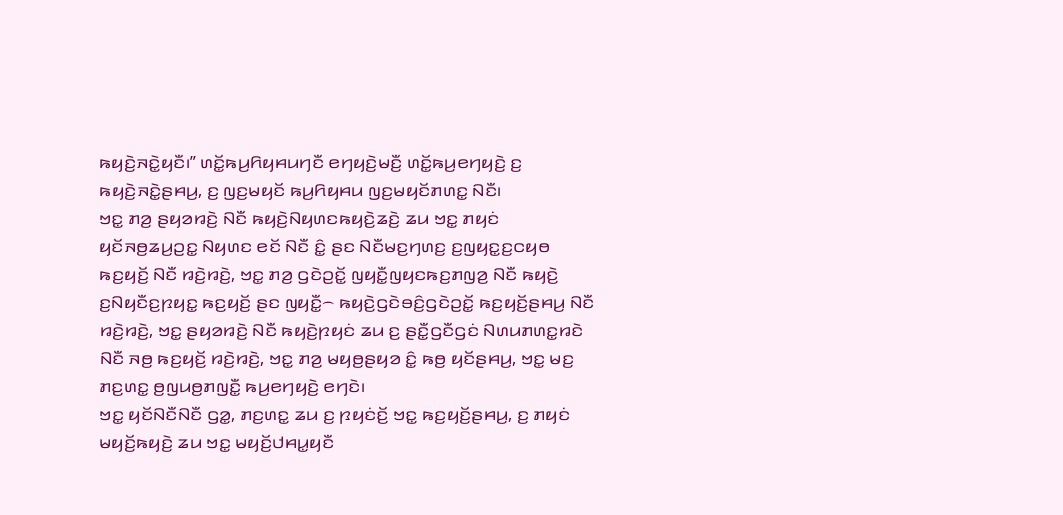ꤒꤟꤢꤧ꤬ꤏꤢꤧ꤭ꤟꤢꤪ꤯” ꤛꤢꤩ꤭ꤒꤣ꤬ꤖꤟꤌꤣꤚꤢꤪ ꤕꤚꤟꤢꤧ꤬ꤗꤢꤪ꤬ ꤛꤢꤩ꤭ꤒꤣ꤬ꤕꤚꤟꤢꤧ꤬ ꤢ꤬ ꤒꤟꤢꤧ꤬ꤏꤢꤧ꤭ꤔꤌꤣ꤬, ꤢ꤬ ꤜꤢ꤬ꤗꤟꤢꤩ ꤒꤣ꤬ꤖꤟꤌꤣ ꤜꤢ꤬ꤗꤟꤢꤩꤊꤛꤢ꤭ ꤡꤢꤪ꤯
ꤠꤢ꤭ ꤊꤤ꤬ ꤔꤟꤤꤙꤢꤧ꤬ ꤡꤢꤪ ꤒꤟꤢꤧ꤬ꤡꤟꤛꤢꤒꤟꤢꤧ꤬ꤘꤢꤧ꤬ ꤘꤣ ꤠꤢ꤭ ꤊꤟꤢꤦ ꤟꤢꤩꤏꤥ꤬ꤘꤣ꤬ꤑꤢ꤭ ꤡꤟꤛꤢ ꤕꤢꤩ ꤡꤢꤪ ꤢꤨ꤭ ꤔꤢ ꤡꤢꤪꤗꤢ꤬ꤚꤛꤢ꤬ ꤢ꤬ꤜꤟꤢ꤭ꤢ꤬ꤍꤟꤥ ꤒꤢ꤬ꤟꤢꤩ꤬ ꤡꤢꤪ ꤙꤢꤧ꤬ꤙꤢꤧ꤬, ꤠꤢ꤭ ꤊꤤ꤬ ꤞꤢꤧꤑꤢꤩ꤭ ꤜꤟꤢꤪ꤭ꤜꤟꤢꤒꤢ꤬ꤊꤜꤤ꤬ ꤡꤢꤪ ꤒꤟꤢꤧ꤬ ꤢ꤬ꤡꤟꤢꤪꤢ꤬ꤐꤟꤢ꤭ ꤒꤢ꤬ꤟꤢꤩ꤬ ꤔꤢ ꤜꤟꤢꤪ꤭꤮ ꤒꤟꤢꤧ꤬ꤞꤢꤧꤋꤢꤨ꤬ꤞꤢꤧꤑꤢꤩ꤭ ꤒꤢ꤬ꤟꤢꤩ꤬ꤔꤌꤣ꤬ ꤡꤢꤪ ꤙꤢꤧ꤬ꤙꤢꤧ꤬, ꤠꤢ꤭ ꤔꤟꤤꤙꤢꤧ꤬ ꤡꤢꤪ ꤒꤟꤢꤧ꤬ꤐꤟꤢꤦ ꤘꤣ ꤢ꤬ ꤔꤢꤪ꤭ꤞꤢꤪꤞꤢꤦ ꤡꤛꤣꤊꤛꤢ꤭ꤙꤢꤧ ꤡꤢꤪ ꤏꤥ꤬ ꤒꤢ꤬ꤟꤢꤩ꤬ ꤙꤢꤧ꤬ꤙꤢꤧ꤬, ꤠꤢ꤭ ꤊꤤ꤬ ꤗꤟꤥ꤬ꤔꤟꤤ ꤢꤨ꤭ ꤒꤥ꤬ ꤟꤢꤩꤔꤌꤣ꤬, ꤠꤢ꤭ ꤗꤢ꤬ ꤊꤢ꤬ꤛꤢ꤭ ꤥ꤬ꤜꤣꤥ꤬ꤊꤜꤢꤪ꤭ ꤒꤣ꤬ꤕꤚꤟꤢꤧ꤬ ꤕꤚꤢꤧ꤯
ꤠꤢ꤭ ꤟꤢꤩꤡꤢꤪꤡꤢꤪ ꤞꤤ꤭, ꤊꤢ꤬ꤛꤢ꤭ ꤘꤣ ꤢ꤬ ꤐꤟꤢꤦꤢꤩ꤬ ꤠꤢ꤭ ꤒꤢ꤬ꤟꤢꤩ꤬ꤔꤌꤣ꤬, ꤢ꤬ ꤊꤟꤢꤦ ꤗꤟꤢꤩ꤬ꤒꤟꤢꤧ꤬ ꤘꤣ ꤠꤢ꤭ ꤗꤟꤢꤩ꤬ꤓꤌꤣ꤭ꤟꤢꤪ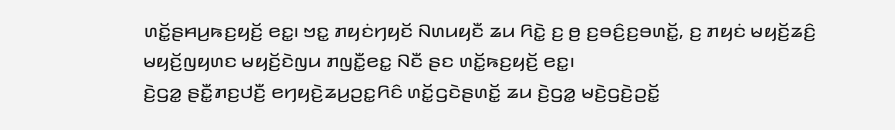ꤛꤢꤩ꤭ꤔꤌꤣ꤬ꤒꤢ꤬ꤟꤢꤩ꤬ ꤕꤢ꤭꤯ ꤠꤢ꤭ ꤊꤟꤢꤦꤚꤟꤢꤩ ꤡꤛꤣꤟꤢꤪ ꤘꤣ ꤖꤢꤧ꤭ ꤢ꤬ ꤥ꤬ ꤢ꤬ꤋꤢꤨ꤬ꤢ꤬ꤋꤛꤢꤩ꤭, ꤢ꤬ ꤊꤟꤢꤦ ꤗꤟꤢꤩ꤬ꤘꤢꤨ꤬ ꤗꤟꤢꤩ꤬ꤜꤟꤛꤢ ꤗꤟꤢꤩ꤬ꤢꤧꤜꤣ ꤊꤜꤢꤪ꤭ꤕꤢ꤭ ꤡꤢꤪ ꤔꤢ ꤛꤢꤩ꤭ꤒꤢ꤬ꤟꤢꤩ꤬ ꤕꤢ꤭꤯
ꤢꤧ꤬ꤞꤤ꤭ ꤔꤢꤪ꤭ꤊꤢ꤬ꤓꤢꤪ꤬ ꤕꤚꤟꤢꤧ꤬ꤘꤣ꤬ꤑꤢ꤭ꤖꤢꤨ ꤛꤢꤩ꤭ꤞꤢꤧꤔꤛꤢꤩ꤭ ꤘꤣ ꤢꤧ꤬ꤞꤤ꤭ ꤗꤢꤧ꤬ꤞꤢꤧ꤬ꤑꤢꤩ꤭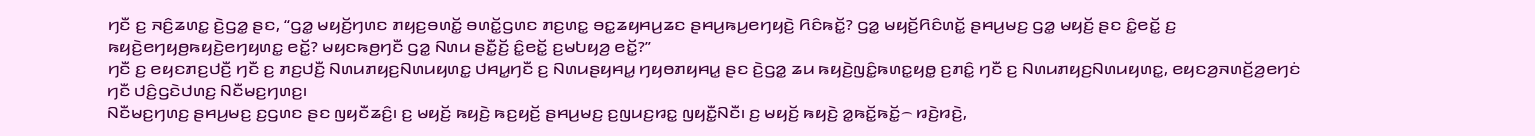ꤚꤢꤪ ꤢ꤬ ꤏꤢꤨ꤬ꤘꤛꤢ꤭ ꤢꤧ꤬ꤞꤤ꤭ ꤔꤢ, “ꤞꤤ꤭ ꤗꤟꤢꤩ꤬ꤚꤛꤢ ꤊꤟꤢ꤬ꤋꤛꤢꤩ꤭ ꤋꤛꤢꤩ꤭ꤞꤛꤢ ꤊꤢ꤬ꤛꤢ꤭ ꤋꤢ꤭ꤘꤟꤌꤣ꤬ꤘꤢ ꤔꤌꤣ꤬ꤒꤣ꤬ꤕꤚꤟꤢꤧ꤬ ꤖꤢꤨꤒꤢꤩ꤭? ꤞꤤ꤭ ꤗꤟꤢꤩ꤬ꤖꤢꤨꤛꤢꤩ꤭ ꤔꤌꤣ꤬ꤗꤢ꤬ ꤞꤤ꤭ ꤗꤟꤢꤩ꤬ ꤔꤢ ꤢꤨ꤭ꤕꤢꤩ꤭ ꤢ꤬ ꤒꤟꤢꤧ꤬ꤕꤚꤟꤥ꤬ꤒꤟꤢꤧ꤬ꤕꤚꤟꤛꤢ꤭ ꤕꤢꤩ꤭? ꤗꤟꤢꤒꤥ꤬ꤚꤢꤪ ꤞꤤ꤭ ꤡꤛꤣ ꤔꤢꤪ꤭ꤢꤩ꤬ ꤢꤨ꤭ꤕꤢꤩ꤭ ꤢ꤬ꤗꤝꤟꤤ꤬ ꤕꤢꤩ꤭?”
ꤚꤢꤪ ꤢ꤬ ꤕꤟꤢꤊꤢ꤬ꤓꤢꤪ꤬ ꤚꤢꤪ ꤢ꤬ ꤊꤢ꤬ꤓꤢꤪ꤬ ꤡꤛꤣꤊꤟꤢ꤬ꤡꤛꤣꤟꤛꤢ꤭ ꤓꤌꤣ꤭ꤚꤢꤪ ꤢ꤬ ꤡꤛꤣꤔꤟꤌꤣ꤭ ꤚꤟꤥꤊꤟꤌꤣ꤭ ꤔꤢ ꤢꤧ꤬ꤞꤤ꤭ ꤘꤣ ꤒꤟꤢꤧ꤬ꤜꤢꤨ꤭ꤒꤛꤢ꤭ꤟꤥ꤭ ꤢ꤬ꤊꤢꤨ꤭ ꤚꤢꤪ ꤢ꤬ ꤡꤛꤣꤊꤟꤢ꤬ꤡꤛꤣꤟꤛꤢ꤭, ꤕꤟꤢꤤ꤬ꤏꤛꤢꤩ꤬ꤤ꤬ꤕꤚꤢꤦ ꤚꤢꤪ ꤓꤢꤨ꤬ꤞꤢꤧꤓꤛꤢ꤬ ꤡꤢꤪꤗꤢ꤬ꤚꤛꤢ꤬꤯
ꤡꤢꤪꤗꤢ꤬ꤚꤛꤢ꤬ ꤔꤌꤣ꤬ꤗꤢ꤬ ꤢ꤬ꤞꤛꤢ ꤔꤢ ꤜꤟꤢꤪꤘꤢꤨ꤬꤯ ꤢ꤬ ꤗꤟꤢꤩ꤬ ꤒꤟꤢꤧ꤬ ꤒꤢ꤬ꤟꤢꤩ꤬ ꤔꤌꤣ꤬ꤗꤢ꤬ ꤢ꤬ꤜꤣꤢ꤬ꤙꤢ꤭ ꤜꤟꤢꤪ꤭ꤡꤢꤪ꤯ ꤢ꤬ ꤗꤟꤢꤩ꤬ ꤒꤟꤢꤧ꤬ ꤤ꤭ꤒꤢꤩ꤭ꤒꤢꤩ꤭꤮ ꤙꤢꤧ꤬ꤙꤢꤧ꤬,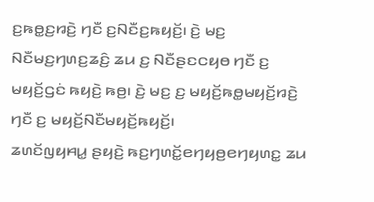ꤢ꤬ꤒꤥ꤭ꤢ꤬ꤙꤢꤧ꤬ ꤚꤢꤪ ꤢ꤬ꤡꤢꤪꤢ꤬ꤒꤟꤢꤩ꤬꤯ ꤢꤧ꤬ ꤗꤢ꤬ ꤡꤢꤪꤗꤢ꤬ꤚꤛꤢ꤬ꤘꤢꤨ꤬ ꤘꤣ ꤢ꤬ ꤡꤢꤪꤔꤢꤍꤟꤥ ꤚꤢꤪ ꤢ꤬ ꤗꤟꤢꤩ꤬ꤞꤢꤦ ꤒꤟꤢꤧ꤬ ꤒꤥ꤬꤯ ꤢꤧ꤬ ꤗꤢ꤬ ꤢ꤬ ꤗꤟꤢꤩ꤬ꤒꤥ꤭ꤗꤟꤢꤩ꤬ꤙꤢꤧ꤬ ꤚꤢꤪ ꤢ꤬ ꤗꤟꤢꤩ꤬ꤡꤢꤪꤗꤟꤢꤩ꤬ꤒꤟꤢꤩ꤬꤯
ꤘꤛꤢꤩꤜꤟꤌꤣ꤭ ꤔꤟꤢꤧ꤬ ꤒꤢ꤬ꤚꤛꤢꤩ꤭ꤕꤚꤟꤥ꤬ꤕꤚꤟꤛꤢ꤭ ꤘꤣ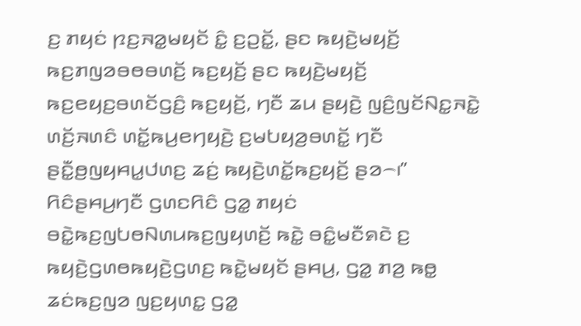ꤢ꤬ ꤊꤟꤢꤦ ꤐꤢ꤬ꤏꤤ꤭ꤗꤟꤢꤩ ꤢꤨ꤭ ꤢ꤬ꤑꤢꤩ꤭, ꤔꤢ ꤒꤟꤢꤧ꤬ꤗꤟꤢꤩ꤬ ꤒꤢ꤬ꤊꤜꤤꤋꤥꤋꤛꤢꤩ꤬ ꤒꤢ꤬ꤟꤢꤩ꤬ ꤔꤢ ꤒꤟꤢꤧ꤬ꤗꤟꤢꤩ꤬ ꤒꤢ꤬ꤕꤟꤢ꤬ꤋꤛꤢꤩꤞꤢꤨ꤬ ꤒꤢ꤬ꤟꤢꤩ꤬, ꤚꤢꤪ ꤘꤣ ꤔꤟꤢꤧ꤬ ꤜꤢꤨ꤬ꤜꤢꤩꤡꤢ꤭ꤏꤢꤧ꤭ ꤛꤢꤩ꤬ꤏꤛꤢꤨ ꤛꤢꤩ꤭ꤒꤣ꤬ꤕꤚꤟꤢꤧ꤬ ꤢ꤬ꤗꤝꤟꤤ꤬ꤋꤛꤢꤩ꤭ ꤚꤢꤪ ꤔꤢꤪ꤭ꤥ꤬ꤜꤟꤌꤣ꤭ꤓꤛꤢ꤬ ꤘꤢꤦ꤬ ꤒꤟꤢꤧ꤬ꤛꤢꤩ꤭ꤒꤢ꤬ꤟꤢꤩ꤬ ꤔꤤ꤮꤯”
ꤖꤢꤨꤔꤌꤣ꤬ꤚꤢꤪ ꤞꤛꤢꤖꤢꤨ ꤞꤤ꤭ ꤊꤟꤢꤦ ꤋꤢꤧ꤭ꤒꤢ꤬ꤜꤝꤥꤡꤛꤣꤒꤢ꤬ꤜꤟꤛꤢꤩ꤬ ꤒꤢꤧ꤭ ꤋꤢꤨ꤭ꤗꤢꤪꤎꤢꤧ ꤢ꤬ ꤒꤟꤢꤧ꤬ꤞꤛꤥꤒꤟꤢꤧ꤬ꤞꤛꤢ꤬ ꤒꤢꤧ꤭ꤗꤟꤢꤩ ꤔꤌꤣ꤬, ꤞꤤ꤭ ꤊꤤ꤬ ꤒꤥ꤭ ꤘꤢꤦꤒꤢ꤬ꤜꤤ ꤜꤢ꤬ꤟꤛꤢ꤭ ꤞꤤ꤭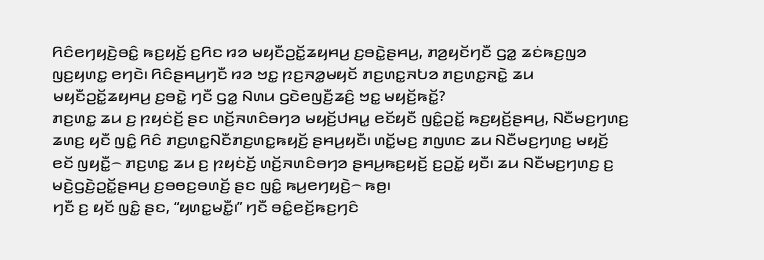ꤖꤢꤨꤕꤚꤟꤢꤧ꤬ꤋꤢꤨ꤭ ꤒꤢ꤬ꤟꤢꤩ꤬ ꤢ꤬ꤖꤢ ꤙꤤ ꤗꤟꤢꤪꤑꤢꤩ꤭ꤘꤟꤌꤣ꤬ ꤢ꤬ꤋꤢꤧ꤭ꤔꤌꤣ꤬, ꤊꤤ꤬ꤟꤢꤩꤚꤢꤪ ꤞꤤ꤭ ꤘꤢꤦꤒꤢ꤬ꤜꤤ ꤜꤢ꤬ꤟꤛꤢ꤭ ꤕꤚꤢꤧ꤯ ꤖꤢꤨꤔꤌꤣ꤬ꤚꤢꤪ ꤙꤤ ꤠꤢ꤭ ꤐꤢ꤬ꤏꤤ꤭ꤗꤟꤢꤩ ꤊꤢ꤬ꤛꤢ꤭ꤏꤝꤤ ꤊꤢ꤬ꤛꤢ꤭ꤏꤢꤧ꤭ ꤘꤣ ꤗꤟꤢꤪꤑꤢꤩ꤭ꤘꤟꤌꤣ꤬ ꤢ꤬ꤋꤢꤧ꤭ ꤚꤢꤪ ꤞꤤ꤭ ꤡꤛꤣ ꤞꤢꤧꤕꤜꤢꤪ꤬ꤘꤢꤨ꤬ ꤠꤢ꤭ ꤗꤟꤢꤩ꤬ꤒꤢꤩ꤭?
ꤊꤢ꤬ꤛꤢ꤭ ꤘꤣ ꤢ꤬ ꤐꤟꤢꤦꤢꤩ꤬ ꤔꤢ ꤛꤢꤩ꤬ꤏꤛꤢꤨꤋꤚꤤ ꤗꤟꤢꤩ꤬ꤓꤌꤣ꤭ ꤕꤢꤩꤟꤢꤪ ꤜꤢꤨ꤭ꤑꤢꤩ꤭ ꤒꤢ꤬ꤟꤢꤩ꤬ꤔꤌꤣ꤬, ꤡꤢꤪꤗꤢ꤬ꤚꤛꤢ꤬ ꤘꤛꤢ꤬ ꤟꤢꤪ ꤜꤢꤨ꤭ ꤖꤢꤨ ꤊꤢ꤬ꤛꤢ꤭ꤡꤢꤪꤊꤢ꤬ꤛꤢ꤭ꤒꤟꤢꤩ꤬ ꤔꤌꤣ꤬ꤟꤢꤪ꤯ ꤛꤢꤩ꤭ꤗꤢ꤬ ꤊꤜꤛꤢ ꤘꤣ ꤡꤢꤪꤗꤢ꤬ꤚꤛꤢ꤬ ꤗꤟꤢꤩ꤬ ꤕꤢꤩ ꤜꤟꤢꤪ꤭꤮ ꤊꤢ꤬ꤛꤢ꤭ ꤘꤣ ꤢ꤬ ꤐꤟꤢꤦꤢꤩ꤬ ꤛꤢꤩ꤬ꤏꤛꤢꤨꤋꤚꤤ ꤔꤌꤣ꤬ꤒꤢ꤬ꤟꤢꤩ꤬ ꤢ꤬ꤑꤢꤩ꤭ ꤟꤢꤪ꤯ ꤘꤣ ꤡꤢꤪꤗꤢ꤬ꤚꤛꤢ꤬ ꤢ꤬ ꤗꤢꤧ꤬ꤞꤢꤧ꤬ꤑꤢꤩ꤭ꤔꤌꤣ꤬ ꤢ꤬ꤋꤥꤢ꤬ꤋꤛꤢꤩ꤬ ꤔꤢ ꤜꤢꤨ꤭ ꤒꤣ꤬ꤕꤚꤟꤢꤧ꤬꤮ ꤒꤥ꤬꤯
ꤚꤢꤪ ꤢ꤬ ꤟꤢꤩ ꤜꤢꤨ꤭ ꤔꤢ, “ꤟꤛꤢ꤭ꤗꤢꤪ꤭꤯” ꤚꤢꤪ ꤋꤢꤨ꤭ꤕꤢꤩ꤬ꤒꤢ꤬ꤚꤢꤨ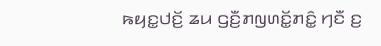ꤒꤟꤢ꤭ꤓꤢꤩ꤬ ꤘꤣ ꤞꤢꤪ꤬ꤊꤜꤛꤢꤩ꤭ꤊꤢꤨ꤭ ꤚꤢꤪ ꤢ꤬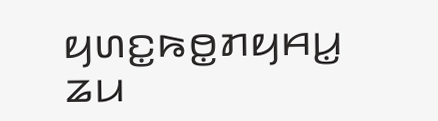ꤟꤛꤢ꤭ꤒꤥ꤭ꤊꤟꤌꤣ꤭ ꤘꤣ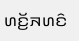ꤛꤢꤩ꤬ꤏꤛꤢꤨ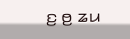ꤢ꤬ ꤥ꤬ ꤘꤣ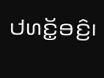ꤓꤛꤢꤩ꤭ꤋꤢꤨ꤬꤯